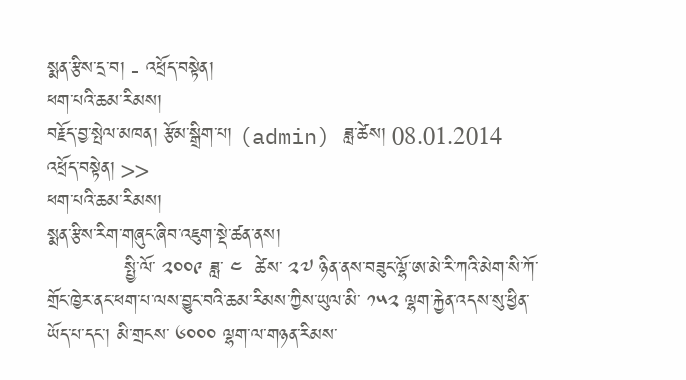སྨན་རྩིས་དྲ་བ། - འཕྲོད་བསྟེན།
ཕག་པའི་ཆམ་རིམས།
བརྗོད་བྱ་སྤེལ་མཁན། རྩོམ་སྒྲིག་པ། (admin) ཟླ་ཚེས། 08.01.2014
འཕྲོད་བསྟེན། >>
ཕག་པའི་ཆམ་རིམས།
སྨན་རྩིས་རིག་གཞུང་ཞིབ་འཇུག་སྡེ་ཚན་ནས།
            སྤྱི་ལོ་ ༢༠༠༩ ཟླ་ ༤  ཚེས་ ༢༧ ཉིན་ནས་བཟུང་ལྷོ་ཨ་མེ་རི་ཀའི་མེག་སི་ཀོ་གྲོང་ཁྱེར་ནང་ཕག་པ་ལས་བྱུང་བའི་ཆམ་རིམས་ཀྱིས་ཡུལ་མི་ ༡༥༢ ལྷག་རྐྱེན་འདས་སུ་ཕྱིན་ཡོད་པ་དང་། མི་གྲངས་ ༦༠༠༠ ལྷག་ལ་གཉན་རིམས་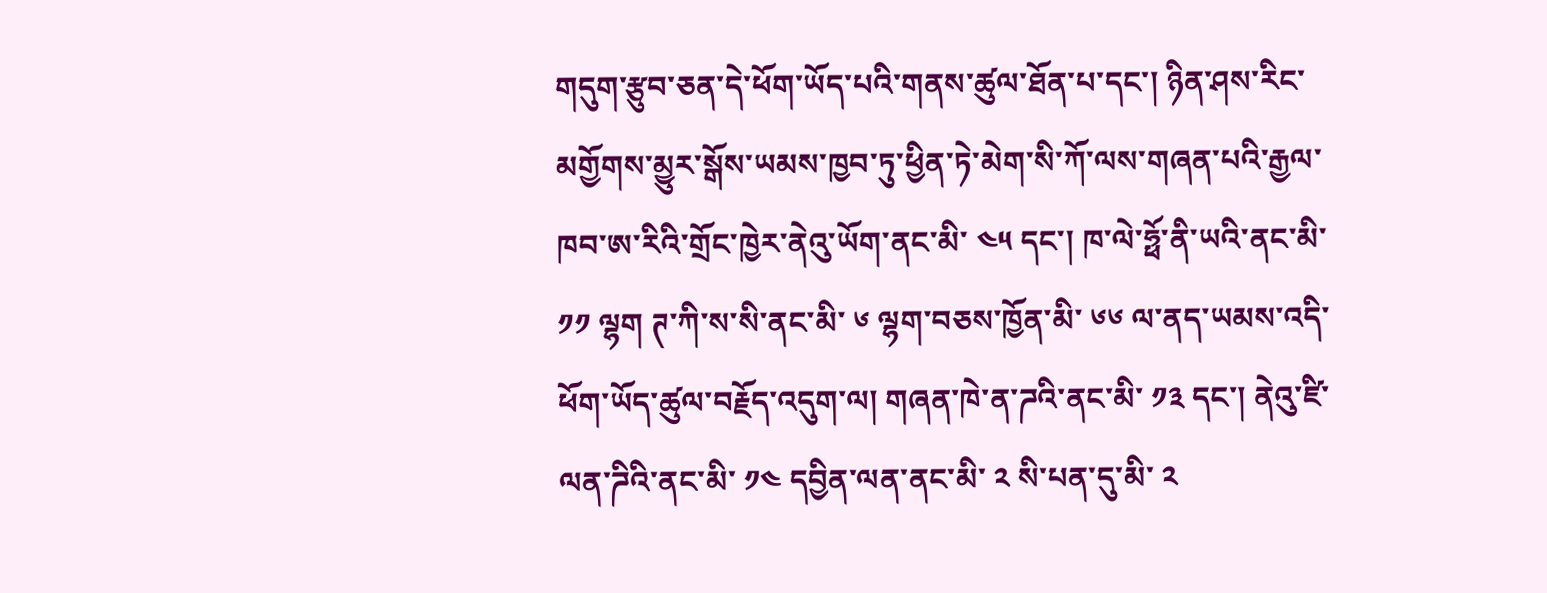གདུག་རྩུབ་ཅན་དེ་ཕོག་ཡོད་པའི་གནས་ཚུལ་ཐོན་པ་དང་། ཉིན་ཤས་རིང་མགྱོགས་མྱུར་སྒོས་ཡམས་ཁྱབ་ཏུ་ཕྱིན་ཏེ་མེག་སི་ཀོ་ལས་གཞན་པའི་རྒྱལ་ཁབ་ཨ་རིའི་གྲོང་ཁྱེར་ནེའུ་ཡོག་ནང་མི་ ༤༥ དང་། ཁ་ལེ་ཧྥོ་ནི་ཡའི་ནང་མི་ ༡༡ ལྷག ཊ་ཀི་ས་སི་ནང་མི་ ༦ ལྷག་བཅས་ཁྱོན་མི་ ༦༦ ལ་ནད་ཡམས་འདི་ཕོག་ཡོད་ཚུལ་བརྗོད་འདུག་ལ། གཞན་ཁེ་ན་ཌའི་ནང་མི་ ༡༣ དང་། ནེའུ་ཛི་ལན་ཌིའི་ནང་མི་ ༡༤ དབྱིན་ལན་ནང་མི་ ༢ སི་པན་དུ་མི་ ༢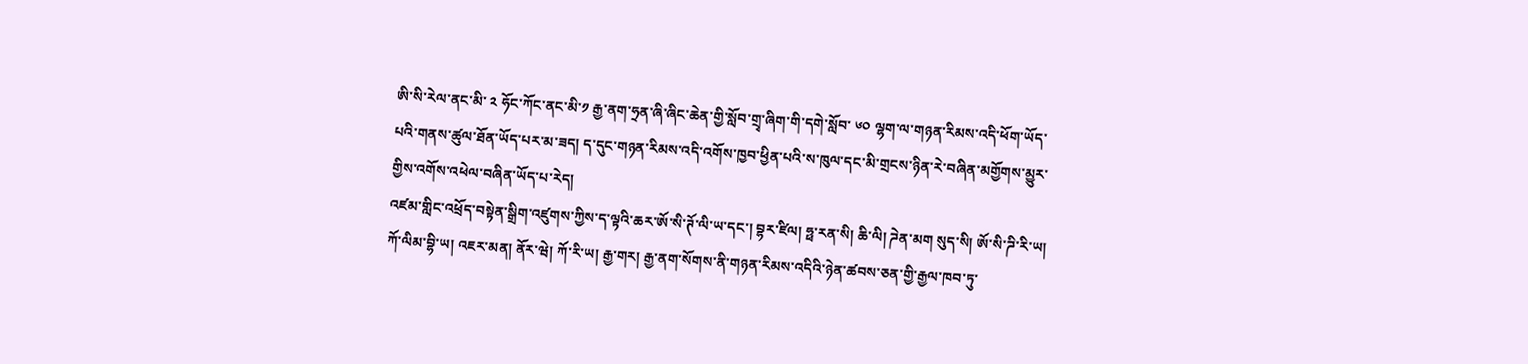ཨི་སི་རེལ་ནང་མི་ ༢ ཧོང་ཀོང་ནང་མི་༡ རྒྱ་ནག་ཧྲན་ཞི་ཞིང་ཆེན་གྱི་སློབ་གྲྭ་ཞིག་གི་དགེ་སློབ་ ༦༠ ལྷག་ལ་གཉན་རིམས་འདི་ཕོག་ཡོད་པའི་གནས་ཚུལ་ཐོན་ཡོད་པར་མ་ཟད། ད་དུང་གཉན་རིམས་འདི་འགོས་ཁྱབ་ཕྱིན་པའི་ས་ཁུལ་དང་མི་གྲངས་ཉིན་རེ་བཞིན་མགྱོགས་མྱུར་གྱིས་འགོས་འཕེལ་བཞིན་ཡོད་པ་རེད།
འཛམ་གླིང་འཕྲོད་བསྟེན་སྒྲིག་འཛུགས་ཀྱིས་ད་ལྟའི་ཆར་ཨོ་སི་ཊོ་ལི་ཡ་དང་། བྷར་ཛིལ། ཧྥ་རན་སི། ཆི་ལི། ཌེན་མག སུད་སི། ཨོ་སི་ཌི་རི་ཡ། ཀོ་ལིམ་བྷི་ཡ། འཇར་མན། ནོར་ཝེ། ཀོ་རི་ཡ། རྒྱ་གར། རྒྱ་ནག་སོགས་ནི་གཉན་རིམས་འདིའི་ཉེན་ཚབས་ཅན་གྱི་རྒྱལ་ཁབ་ཏུ་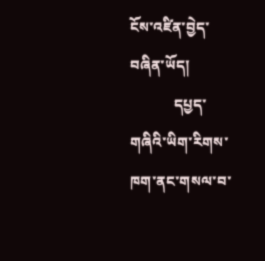ངོས་འཛིན་བྱེད་བཞིན་ཡོད།
            དཔྱད་གཞིའི་ཡིག་རིགས་ཁག་ནང་གསལ་བ་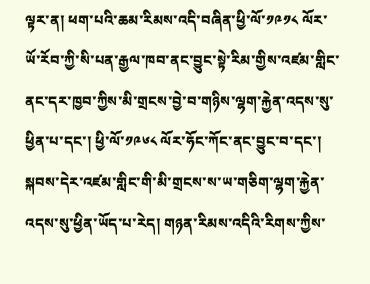ལྟར་ན། ཕག་པའི་ཆམ་རིམས་འདི་བཞིན་ཕྱི་ལོ་༡༩༡༨ ལོར་ཡོ་རོབ་ཀྱི་སི་པན་རྒྱལ་ཁབ་ནང་བྱུང་སྟེ་རིམ་གྱིས་འཛམ་གླིང་ནང་དར་ཁྱབ་ཀྱིས་མི་གྲངས་བྱེ་བ་གཉིས་ལྷག་རྐྱེན་འདས་སུ་ཕྱིན་པ་དང་། ཕྱི་ལོ་༡༩༦༨ ལོར་ཧོང་ཀོང་ནང་བྱུང་བ་དང་། སྐབས་དེར་འཛམ་གླིང་གི་མི་གྲངས་ས་ཡ་གཅིག་ལྷག་རྐྱེན་འདས་སུ་ཕྱིན་ཡོད་པ་རེད། གཉན་རིམས་འདིའི་རིགས་ཀྱིས་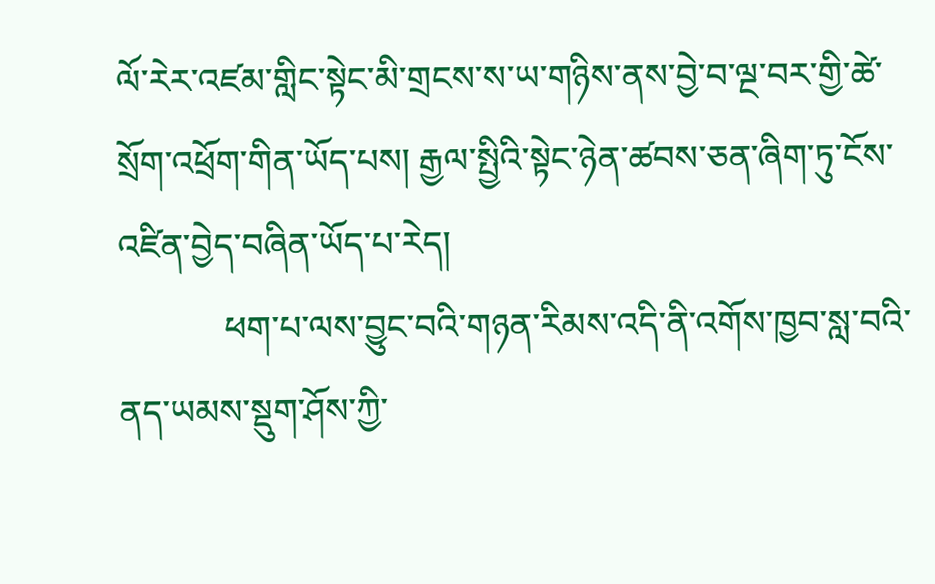ལོ་རེར་འཛམ་གླིང་སྟེང་མི་གྲངས་ས་ཡ་གཉིས་ནས་བྱེ་བ་ལྔ་བར་གྱི་ཚེ་སྲོག་འཕྲོག་གིན་ཡོད་པས། རྒྱལ་སྤྱིའི་སྟེང་ཉེན་ཚབས་ཅན་ཞིག་ཏུ་ངོས་འཛིན་བྱེད་བཞིན་ཡོད་པ་རེད།
            ཕག་པ་ལས་བྱུང་བའི་གཉན་རིམས་འདི་ནི་འགོས་ཁྱབ་སླ་བའི་ནད་ཡམས་སྡུག་ཤོས་ཀྱི་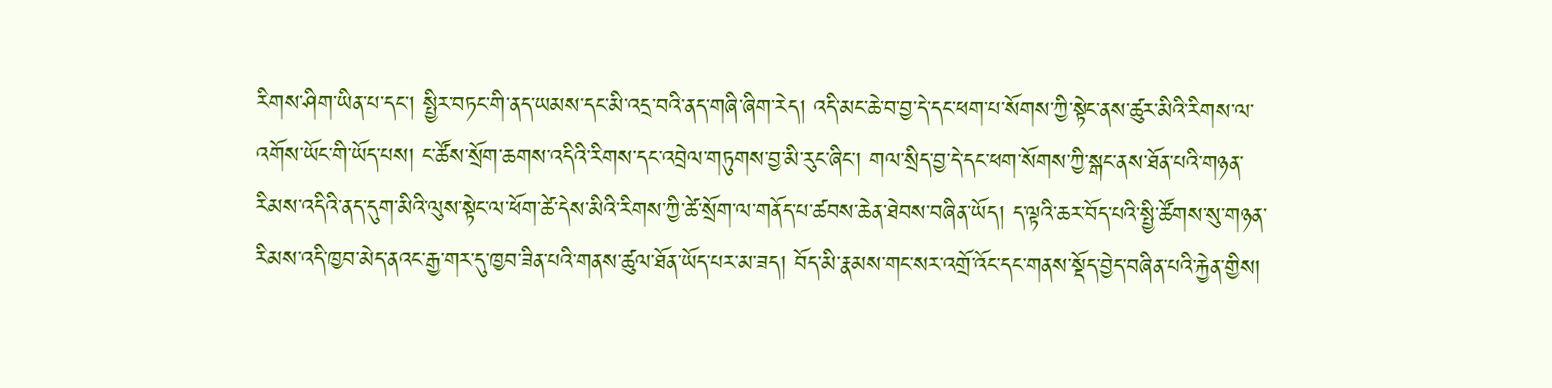རིགས་ཤིག་ཡིན་པ་དང་། སྤྱིར་བཏང་གི་ནད་ཡམས་དང་མི་འདྲ་བའི་ནད་གཞི་ཞིག་རེད། འདི་མང་ཆེ་བ་བྱ་དེ་དང་ཕག་པ་སོགས་ཀྱི་སྟེང་ནས་ཚུར་མིའི་རིགས་ལ་འགོས་ཡོང་གི་ཡོད་པས། ང་ཚོས་སྲོག་ཆགས་འདིའི་རིགས་དང་འབྲེལ་གཏུགས་བྱ་མི་རུང་ཞིང་། གལ་སྲིད་བྱ་དེ་དང་ཕག་སོགས་ཀྱི་སྒང་ནས་ཐོན་པའི་གཉན་རིམས་འདིའི་ནད་དུག་མིའི་ལུས་སྟེང་ལ་ཕོག་ཚེ་དེས་མིའི་རིགས་ཀྱི་ཚེ་སྲོག་ལ་གནོད་པ་ཚབས་ཆེན་ཐེབས་བཞིན་ཡོད། ད་ལྟའི་ཆར་བོད་པའི་སྤྱི་ཚོགས་སུ་གཉན་རིམས་འདི་ཁྱབ་མེད་ནའང་རྒྱ་གར་དུ་ཁྱབ་ཟིན་པའི་གནས་ཚུལ་ཐོན་ཡོད་པར་མ་ཟད། བོད་མི་རྣམས་གང་སར་འགྲོ་འོང་དང་གནས་སྡོད་བྱེད་བཞིན་པའི་རྐྱེན་གྱིས།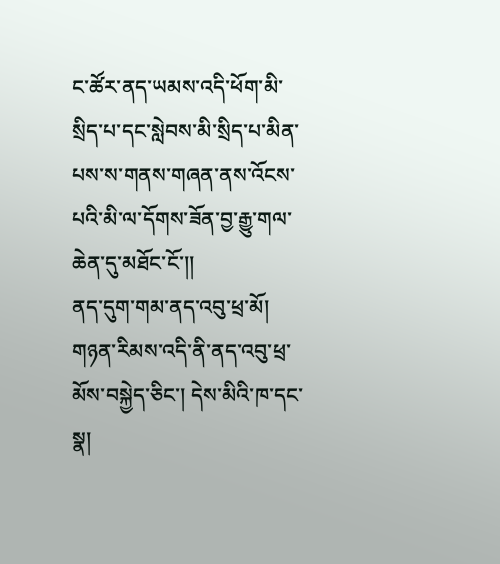ང་ཚོར་ནད་ཡམས་འདི་ཕོག་མི་སྲིད་པ་དང་སླེབས་མི་སྲིད་པ་མིན་པས་ས་གནས་གཞན་ནས་འོངས་པའི་མི་ལ་དོགས་ཟོན་བྱ་རྒྱུ་གལ་ཆེན་དུ་མཐོང་ངོ་།།
ནད་དུག་གམ་ནད་འབུ་ཕྲ་མོ།
གཉན་རིམས་འདི་ནི་ནད་འབུ་ཕྲ་མོས་བསྐྱེད་ཅིང་། དེས་མིའི་ཁ་དང་སྣ།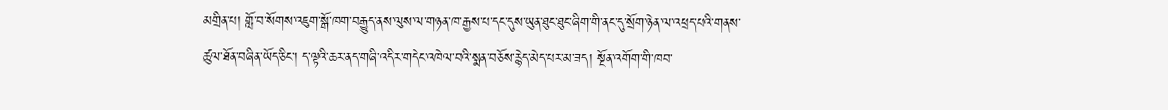མགྲིན་པ། གློ་བ་སོགས་འཇུག་སྒོ་ཁག་བརྒྱུད་ནས་ལུས་ལ་གཉན་ཁ་རྒྱས་པ་དང་དུས་ཡུན་ཐུང་ཐུང་ཞིག་གི་ནང་དུ་སྲོག་ཉེན་ལ་འཕྲད་པའི་གནས་ཚུལ་ཐོན་བཞིན་ཡོད་ཅིང་། ད་ལྟའི་ཆར་ནད་གཞི་འདིར་གདེང་འཁེལ་བའི་སྨན་བཅོས་རྙེད་མེད་པར་མ་ཟད། སྔོན་འགོག་གི་ཁབ་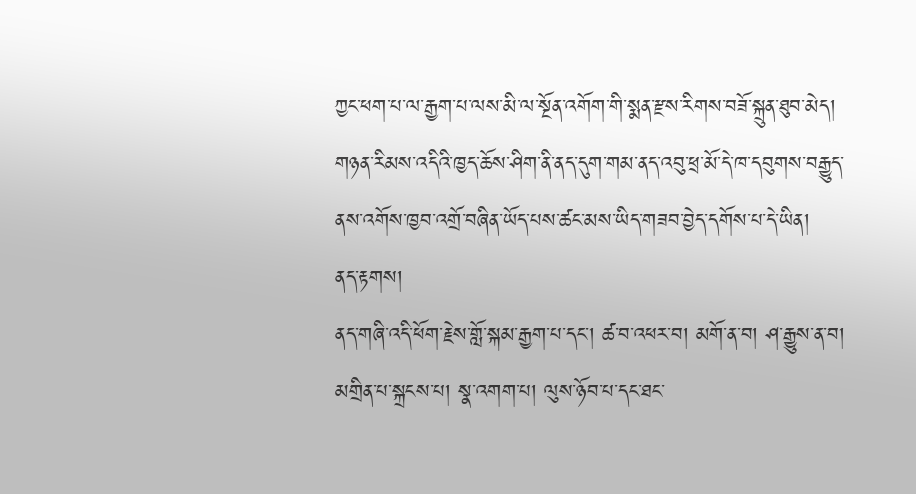ཀྱང་ཕག་པ་ལ་རྒྱག་པ་ལས་མི་ལ་སྔོན་འགོག་གི་སྨན་རྫས་རིགས་བཟོ་སྐྲུན་ཐུབ་མེད། གཉན་རིམས་འདིའི་ཁྱད་ཆོས་ཤིག་ནི་ནད་དུག་གམ་ནད་འབུ་ཕྲ་མོ་དེ་ཁ་དབུགས་བརྒྱུད་ནས་འགོས་ཁྱབ་འགྲོ་བཞིན་ཡོད་པས་ཚང་མས་ཡིད་གཟབ་བྱེད་དགོས་པ་དེ་ཡིན།
ནད་རྟགས།
ནད་གཞི་འདི་ཕོག་རྗེས་གློ་སྐམ་རྒྱག་པ་དང་། ཚ་བ་འཕར་བ། མགོ་ན་བ། ཤ་རྒྱུས་ན་བ། མགྲིན་པ་སྐྲངས་པ། སྣ་འགག་པ། ལུས་ཉོབ་པ་དང་ཐང་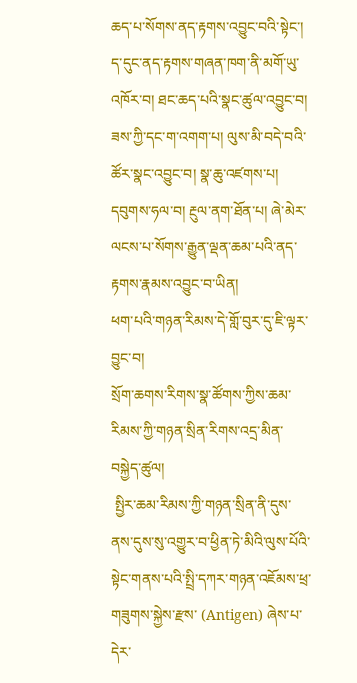ཆད་པ་སོགས་ནད་རྟགས་འབྱུང་བའི་སྟེང་། ད་དུང་ནད་རྟགས་གཞན་ཁག་ནི་མགོ་ཡུ་འཁོར་བ། ཐང་ཆད་པའི་སྣང་ཚུལ་འབྱུང་བ། ཟས་ཀྱི་དང་ག་འགག་པ། ལུས་མི་བདེ་བའི་ཚོར་སྣང་འབྱུང་བ། སྣ་ཆུ་འཛགས་པ། དབུགས་ཧལ་བ། རྔུལ་ནག་ཐོན་པ། ཞེ་མེར་ལངས་པ་སོགས་རྒྱུན་ལྡན་ཆམ་པའི་ནད་རྟགས་རྣམས་འབྱུང་བ་ཡིན།
ཕག་པའི་གཉན་རིམས་དེ་གློ་བུར་དུ་ཇི་ལྟར་བྱུང་བ།
སྲོག་ཆགས་རིགས་སྣ་ཚོགས་ཀྱིས་ཆམ་རིམས་ཀྱི་གཉན་སྲིན་རིགས་འདྲ་མིན་བསྐྱེད་ཚུལ།
 སྤྱིར་ཆམ་རིམས་ཀྱི་གཉན་སྲིན་ནི་དུས་ནས་དུས་སུ་འགྱུར་བ་ཕྱིན་ཏེ་མིའི་ལུས་པོའི་སྟེང་གནས་པའི་སྤྲི་དཀར་གཉན་འཇོམས་ཕྲ་གཟུགས་སྐྱེས་རྫས་ (Antigen) ཞེས་པ་དེར་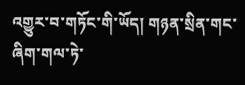འགྱུར་བ་གཏོང་གི་ཡོད། གཉན་སྲིན་གང་ཞིག་གལ་ཏེ་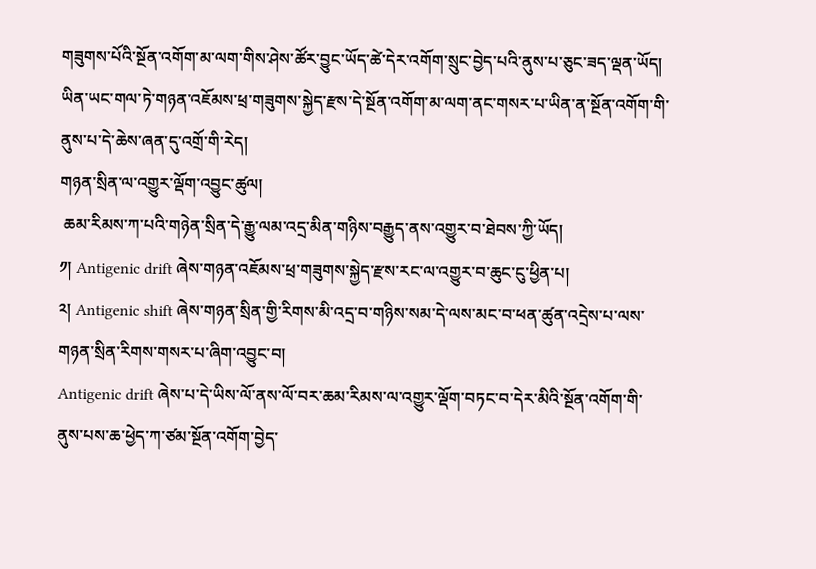གཟུགས་པོའི་སྔོན་འགོག་མ་ལག་གིས་ཤེས་ཚོར་བྱུང་ཡོད་ཚེ་དེར་འགོག་སྲུང་བྱེད་པའི་ནུས་པ་ཅུང་ཟད་ལྡན་ཡོད། ཡིན་ཡང་གལ་ཏེ་གཉན་འཇོམས་ཕྲ་གཟུགས་སྐྱེད་རྫས་དེ་སྔོན་འགོག་མ་ལག་ནང་གསར་པ་ཡིན་ན་སྔོན་འགོག་གི་ནུས་པ་དེ་ཆེས་ཞན་དུ་འགྲོ་གི་རེད།
གཉན་སྲིན་ལ་འགྱུར་ལྡོག་འབྱུང་ཚུལ།
 ཆམ་རིམས་ཀ་པའི་གཉེན་སྲིན་དེ་རྒྱུ་ལམ་འདྲ་མིན་གཉིས་བརྒྱུད་ནས་འགྱུར་བ་ཐེབས་ཀྱི་ཡོད།
༡། Antigenic drift ཞེས་གཉན་འཇོམས་ཕྲ་གཟུགས་སྐྱེད་རྫས་རང་ལ་འགྱུར་བ་ཆུང་ངུ་ཕྱིན་པ།
༢། Antigenic shift ཞེས་གཉན་སྲིན་གྱི་རིགས་མི་འདྲ་བ་གཉིས་སམ་དེ་ལས་མང་བ་ཕན་ཚུན་འདྲེས་པ་ལས་གཉན་སྲིན་རིགས་གསར་པ་ཞིག་འབྱུང་བ།
Antigenic drift ཞེས་པ་དེ་ཡིས་ལོ་ནས་ལོ་བར་ཆམ་རིམས་ལ་འགྱུར་ལྡོག་བཏང་བ་དེར་མིའི་སྔོན་འགོག་གི་ནུས་པས་ཆ་ཕྱེད་ཀ་ཙམ་སྔོན་འགོག་བྱེད་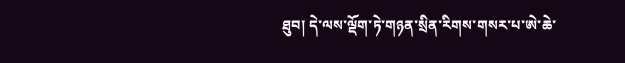ཐུབ། དེ་ལས་ལྡོག་ཏེ་གཉན་སྲིན་རིགས་གསར་པ་ཨེ་ཆེ་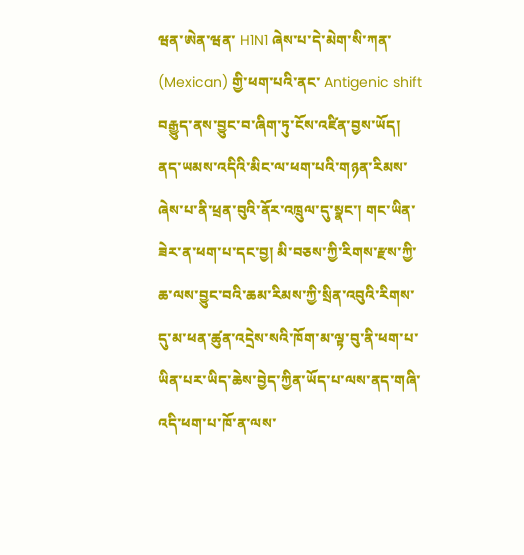ཝན་ཨེན་ཝན་ H1N1 ཞེས་པ་དེ་མེག་སི་ཀན་ (Mexican) གྱི་ཕག་པའི་ནང་ Antigenic shift བརྒྱུད་ནས་བྱུང་བ་ཞིག་ཏུ་ངོས་འཛིན་བྱས་ཡོད།
ནད་ཡམས་འདིའི་མིང་ལ་ཕག་པའི་གཉན་རིམས་ཞེས་པ་ནི་ཕྲན་བུའི་ནོར་འཁྲུལ་དུ་སྣང་། གང་ཡིན་ཟེར་ན་ཕག་པ་དང་བྱ། མི་བཅས་ཀྱི་རིགས་རྫས་ཀྱི་ཆ་ལས་བྱུང་བའི་ཆམ་རིམས་ཀྱི་སྲིན་འབུའི་རིགས་དུ་མ་ཕན་ཚུན་འདྲེས་སའི་ཁོག་མ་ལྟ་བུ་ནི་ཕག་པ་ཡིན་པར་ཡིད་ཆེས་བྱེད་ཀྱིན་ཡོད་པ་ལས་ནད་གཞི་འདི་ཕག་པ་ཁོ་ན་ལས་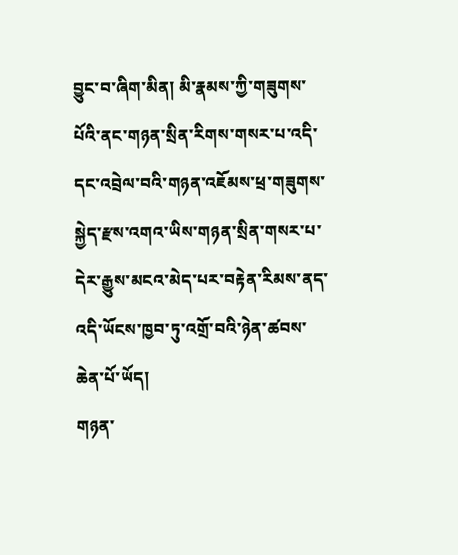བྱུང་བ་ཞིག་མིན། མི་རྣམས་ཀྱི་གཟུགས་པོའི་ནང་གཉན་སྲིན་རིགས་གསར་པ་འདི་དང་འབྲེལ་བའི་གཉན་འཇོམས་ཕྲ་གཟུགས་སྐྱེད་རྫས་འགའ་ཡིས་གཉན་སྲིན་གསར་པ་དེར་རྒྱུས་མངའ་མེད་པར་བརྟེན་རིམས་ནད་འདི་ཡོངས་ཁྱབ་ཏུ་འགྲོ་བའི་ཉེན་ཚབས་ཆེན་པོ་ཡོད།
གཉན་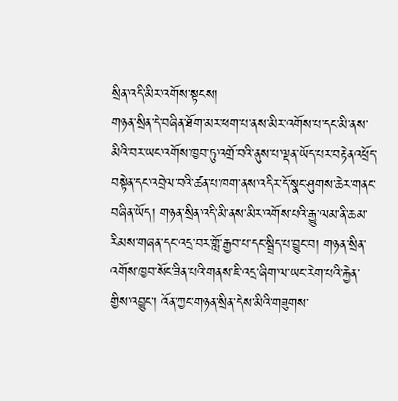སྲིན་འདི་མིར་འགོས་སྟངས།
གཉན་སྲིན་དེ་བཞིན་ཐོག་མར་ཕག་པ་ནས་མིར་འགོས་པ་དང་མི་ནས་མིའི་བར་ཡང་འགོས་ཁྱབ་ཏུ་འགྲོ་བའི་ནུས་པ་ལྡན་ཡོད་པར་བརྟེནའཕྲོད་བསྟེན་དང་འབྲེལ་བའི་ཚན་པ་ཁག་ནས་འདིར་དོ་སྣང་ཤུགས་ཆེར་གནང་བཞིན་ཡོད། གཉན་སྲིན་འདི་མི་ནས་མིར་འགོས་པའི་རྒྱུ་ལམ་ནི་ཆམ་རིམས་གཞན་དང་འདྲ་བར་གློ་རྒྱབ་པ་དང་སྦྲིད་པ་བྱུང་བ། གཉན་སྲིན་འགོས་ཁྱབ་སོང་ཟིན་པའི་གནས་ཇི་འདྲ་ཞིག་ལ་ཡང་རེག་པའི་རྐྱེན་གྱིས་འབྱུང་། འོན་ཀྱང་གཉན་སྲིན་དེས་མིའི་གཟུགས་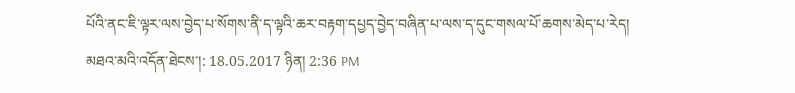པོའི་ནང་ཇི་ལྟར་ལས་བྱེད་པ་སོགས་ནི་ད་ལྟའི་ཆར་བརྟག་དཔྱད་བྱེད་བཞིན་པ་ལས་ད་དུང་གསལ་པོ་ཆགས་མེད་པ་རེད།
མཐའ་མའི་འདོན་ཐེངས་།: 18.05.2017 ཉིན། 2:36 PM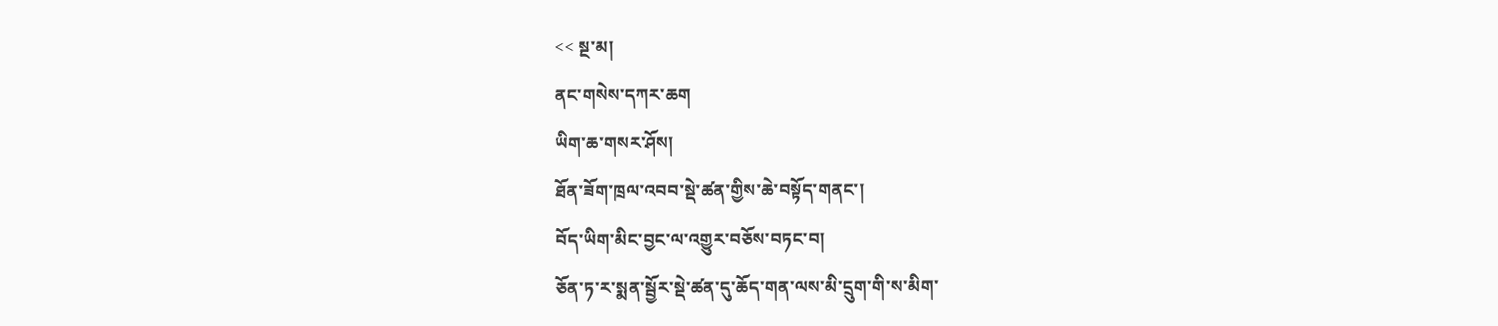<< སྔ་མ།
ནང་གསེས་དཀར་ཆག
ཡིག་ཆ་གསར་ཤོས།
ཐོན་ཟོག་ཁྲལ་འབབ་སྡེ་ཚན་གྱིས་ཆེ་བསྟོད་གནང་།
བོད་ཡིག་མིང་བྱང་ལ་འགྱུར་བཅོས་བཏང་བ།
ཅོན་ཏ་ར་སྨན་སྦྱོར་སྡེ་ཚན་དུ་ཆོད་གན་ལས་མི་དྲུག་གི་ས་མིག་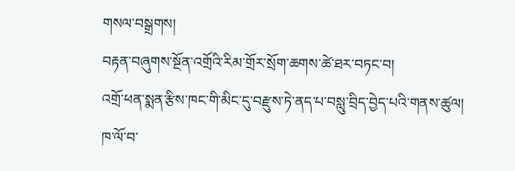གསལ་བསྒྲགས།
བརྟན་བཞུགས་སྔོན་འགྲོའི་རིམ་གྲོར་སྲོག་ཆགས་ཚེ་ཐར་བཏང་བ།
འགྲོ་ཕན་སྨན་རྩིས་ཁང་གི་མིང་དུ་བརྫུས་ཏེ་ནད་པ་བསླུ་བྲིད་བྱེད་པའི་གནས་ཚུལ།
ཁ་ལོ་བ་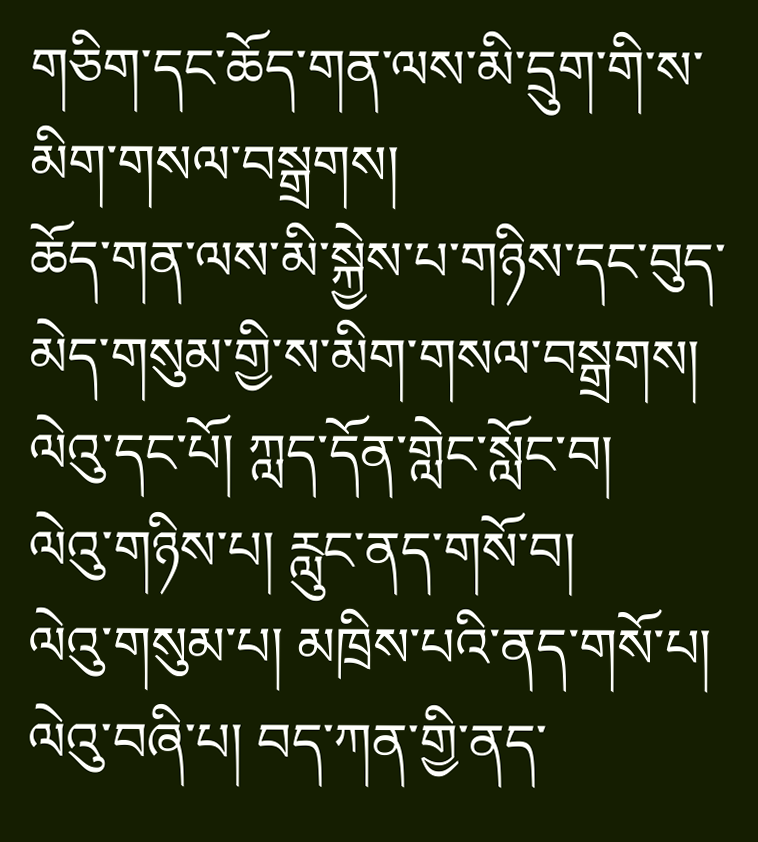གཅིག་དང་ཆོད་གན་ལས་མི་དྲུག་གི་ས་མིག་གསལ་བསྒྲགས།
ཆོད་གན་ལས་མི་སྐྱེས་པ་གཉིས་དང་བུད་མེད་གསུམ་གྱི་ས་མིག་གསལ་བསྒྲགས།
ལེའུ་དང་པོ། ཀླད་དོན་གླེང་སློང་བ།
ལེའུ་གཉིས་པ། རླུང་ནད་གསོ་བ།
ལེའུ་གསུམ་པ། མཁྲིས་པའི་ནད་གསོ་པ།
ལེའུ་བཞི་པ། བད་ཀན་གྱི་ནད་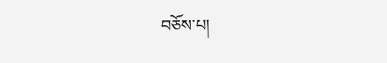བཅོས་པ།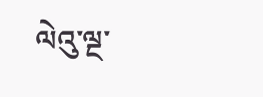ལེའུ་ལྔ་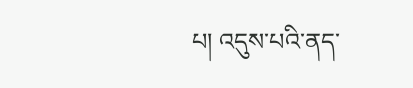པ། འདུས་པའི་ནད་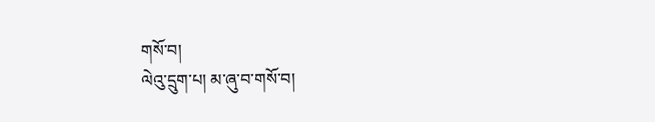གསོ་བ།
ལེའུ་དྲུག་པ། མ་ཞུ་བ་གསོ་བ།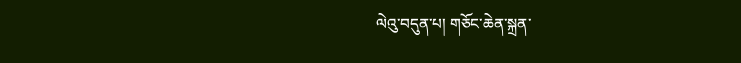ལེའུ་བདུན་པ། གཅོང་ཆེན་སྐྲན་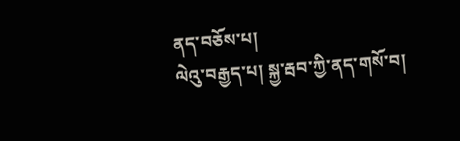ནད་བཅོས་པ།
ལེའུ་བརྒྱད་པ། སྐྱ་རྦབ་ཀྱི་ནད་གསོ་བ།